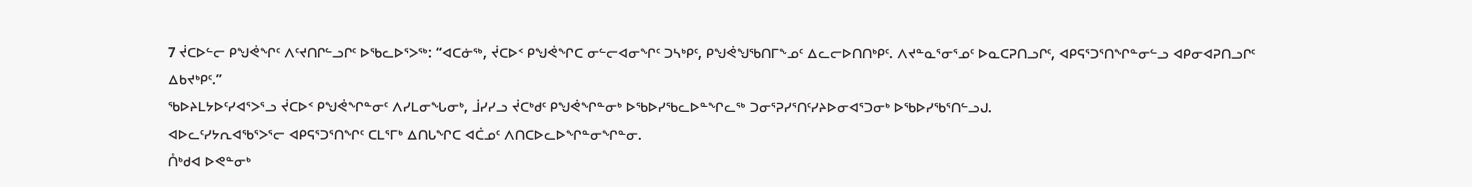7 ᔫᑕᐅᓪᓕ ᑭᖑᕚᖏᑦ ᐱᑦᔪᑎᒋᓪᓗᒋᑦ ᐅᖃᓚᐅᕐᐳᖅ: “ᐊᑕᓃᖅ, ᔫᑕᐅᑉ ᑭᖑᕚᖏᑕ ᓂᓪᓕᐊᓂᖏᑦ ᑐᓴᒃᑭᑦ, ᑭᖑᕚᖑᖃᑎᒥᖕᓄᑦ ᐃᓚᓕᐅᑎᑎᒃᑭᑦ. ᐱᔪᓐᓇᕐᓂᕐᓄᑦ ᐅᓇᑕᕈᑎᓗᒋᑦ, ᐊᑭᕋᕐᑐᕐᑎᖏᓐᓂᓪᓗ ᐊᑭᓂᐊᕈᑎᓗᒋᑦ ᐃᑲᔪᒃᑭᑦ.”
ᖃᐅᔨᒪᔭᐅᑦᓯᐊᕐᐳᕐᓗ ᔫᑕᐅᑉ ᑭᖑᕚᖏᓐᓂᑦ ᐱᓯᒪᓂᖓᓂᒃ, ᒨᓯᓯᓗ ᔫᑕᒃᑯᑦ ᑭᖑᕚᖏᓐᓂᒃ ᐅᖃᐅᓯᖃᓚᐅᓐᖏᓚᖅ ᑐᓂᕐᕈᓯᕐᑎᑦᓯᔨᐅᓂᐊᕐᑐᓂᒃ ᐅᖃᐅᓯᖃᕐᑎᓪᓗᒍ.
ᐊᐅᓚᑦᓯᔭᕆᐊᖃᕐᐳᕐᓕ ᐊᑭᕋᕐᑐᕐᑎᖏᑦ ᑕᒪᕐᒥᒃ ᐃᑎᒐᖏᑕ ᐊᑖᓄᑦ ᐱᑎᑕᐅᓚᐅᖏᓐᓂᖏᓐᓂ.
ᑍᒃᑯᐊ ᐅᕙᓐᓂᒃ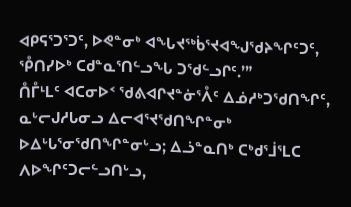ᐊᑭᕋᕐᑐᕐᑐᑦ, ᐅᕙᓐᓂᒃ ᐊᖓᔪᖅᑳᕐᔪᐊᖑᖁᔨᖏᑦᑐᑦ, ᕾᑎᓯᐅᒃ ᑕᑯᓐᓇᕐᑎᓪᓗᖓ ᑐᖁᓪᓗᒋᑦ.’”
ᑍᒤᒻᒪᑦ ᐊᑕᓂᐅᑉ ᖁᕕᐊᒋᔪᓐᓃᕐᐰᑦ ᐃᓅᓱᒃᑐᖁᑎᖏᑦ, ᓇᒡᓕᒍᓱᒐᓂᓗ ᐃᓕᐊᕐᔪᖁᑎᖏᓐᓂᒃ ᐅᐃᒡᒐᕐᓂᖁᑎᖏᓐᓂᒡᓗ; ᐃᓘᓐᓇᑎᒃ ᑕᒃᑯᕐᒨᕐᒪᑕ ᐱᐅᖏᑦᑐᓕᓪᓗᑎᒡᓗ,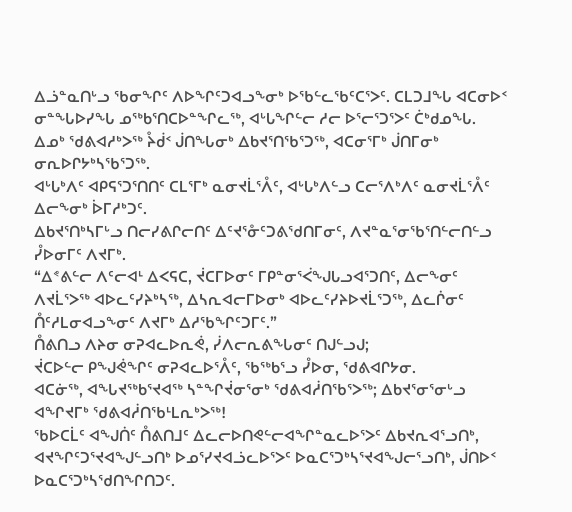ᐃᓘᓐᓇᑎᒡᓗ ᖃᓂᖏᑦ ᐱᐅᖏᑦᑐᐊᓗᖕᓂᒃ ᐅᖃᓪᓚᖃᑦᑕᕐᐳᑦ. ᑕᒪᑐᒧᖓ ᐊᑕᓂᐅᑉ ᓂᓐᖓᐅᓯᖓ ᓄᖅᑲᕐᑎᑕᐅᓐᖏᓚᖅ, ᐊᒡᒐᖏᓪᓕ ᓱᓕ ᐅᕐᓕᕐᑐᕐᐳᑦ ᑖᒃᑯᓄᖓ.
ᐃᓄᒃ ᖁᕕᐊᓱᒃᐳᖅ ᔧᑰᑉ ᒎᑎᖓᓂᒃ ᐃᑲᔪᕐᑎᖃᕐᑐᖅ, ᐊᑕᓂᕐᒥᒃ ᒎᑎᒥᓂᒃ ᓂᕆᐅᒋᔭᒃᓴᖃᕐᑐᖅ.
ᐊᒡᒐᒃᐱᑦ ᐊᑭᕋᕐᑐᕐᑎᑎᑦ ᑕᒪᕐᒥᒃ ᓇᓂᔪᒫᕐᐰᑦ, ᐊᒡᒐᒃᐱᓪᓗ ᑕᓕᕐᐱᒃᐱᑦ ᓇᓂᔪᒫᕐᐰᑦ ᐃᓕᖕᓂᒃ ᐆᒥᓱᒃᑐᑦ.
ᐃᑲᔪᕐᑎᒃᓴᒥᒡᓗ ᑎᓕᓯᕕᒋᓕᑎᑦ ᐃᑦᔪᕐᓁᑦᑐᕕᖁᑎᒥᓂᑦ, ᐱᔪᓐᓇᕐᓂᖃᕐᑎᓪᓕᑎᓪᓗ ᓮᐅᓂᒥᑦ ᐱᔪᒥᒃ.
“ᐃᕝᕕᓪᓕ ᐱᑦᓕᐊᒻ ᐃᐸᕋᑕ, ᔫᑕᒥᐅᓂᑦ ᒥᑭᓐᓂᕐᐹᖑᒐᓗᐊᕐᑐᑎᑦ, ᐃᓕᖕᓂᑦ ᐱᔪᒫᕐᐳᖅ ᐊᐅᓚᑦᓯᔨᒃᓴᖅ, ᐃᓴᕆᐊᓕᒥᐅᓂᒃ ᐊᐅᓚᑦᓯᔨᐅᔪᒫᕐᑐᖅ, ᐃᓚᒌᓂᑦ ᑍᑦᓱᒪᓂᐊᓗᖕᓂᑦ ᐱᔪᒥᒃ ᐃᓱᖃᖏᑦᑐᒥᑦ.”
ᑍᕕᑎᓗ ᐱᔨᓂ ᓂᕈᐊᓚᐅᕆᕚ, ᓰᐱᓕᕆᕕᖓᓂᑦ ᑎᒍᓪᓗᒍ;
ᔫᑕᐅᓪᓕ ᑭᖑᕚᖏᑦ ᓂᕈᐊᓚᐅᕐᐰᑦ, ᖃᖅᑲᕐᓗ ᓮᐅᓂ, ᖁᕕᐊᒋᔭᓂ.
ᐊᑕᓃᖅ, ᐊᖓᔪᖅᑲᕐᔪᐊᖅ ᓴᓐᖏᔫᓂᕐᓂᒃ ᖁᕕᐊᓲᑎᖃᕐᐳᖅ; ᐃᑲᔪᕐᓂᕐᓂᒡᓗ ᐊᖏᔪᒥᒃ ᖁᕕᐊᓲᑎᖃᒻᒪᕆᒃᐳᖅ!
ᖃᐅᑕᒫᑦ ᐊᖑᑏᑦ ᑍᕕᑎᒧᑦ ᐃᓚᓕᐅᑎᕙᓪᓕᐊᖏᓐᓇᓚᐅᕐᐳᑦ ᐃᑲᔪᕆᐊᕐᓗᑎᒃ, ᐊᔪᖏᑦᑐᕐᔪᐊᖑᓪᓗᑎᒃ ᐅᓄᕐᓯᔪᐊᓘᓚᐅᕐᐳᑦ ᐅᓇᑕᕐᑐᒃᓴᕐᔪᐊᖑᓕᕐᓗᑎᒃ, ᒎᑎᐅᑉ ᐅᓇᑕᕐᑐᒃᓴᖁᑎᖏᑎᑐᑦ.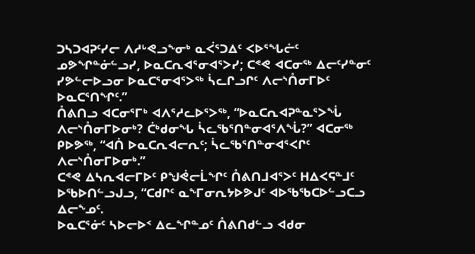ᑐᓴᑐᐊᕈᑦᓯᓕ ᐱᓱᒡᕙᓗᖕᓂᒃ ᓇᐹᕐᑐᐃᑦ ᐸᐅᕐᖓᓖᑦ ᓄᕗᖏᓐᓃᓪᓗᓯ, ᐅᓇᑕᕆᐊᕐᓂᐊᕐᐳᓯ; ᑕᕝᕙ ᐊᑕᓂᖅ ᐃᓕᑦᓯᓐᓂᑦ ᓯᕗᓪᓕᐅᓗᓂ ᐅᓇᑕᕐᓂᐊᕐᐳᖅ ᓵᓚᒋᓗᒋᑦ ᐱᓕᔅᑍᓂᒥᐅᑦ ᐅᓇᑕᕐᑎᖏᑦ.”
ᑍᕕᑎᓗ ᐊᑕᓂᕐᒥᒃ ᐊᐱᕐᓱᓚᐅᕐᐳᖅ, “ᐅᓇᑕᕆᐊᕈᓐᓇᕐᐳᖔ ᐱᓕᔅᑍᓂᒥᐅᓂᒃ? ᑖᒃᑯᓂᖓ ᓵᓚᖃᕐᑎᓐᓂᐊᕐᐱᖔ?” ᐊᑕᓂᖅ ᑭᐅᕗᖅ, “ᐊᑏ ᐅᓇᑕᕆᐊᓕᕆᑦ; ᓵᓚᖃᕐᑎᓐᓂᐊᕐᐸᒋᑦ ᐱᓕᔅᑍᓂᒥᐅᓂᒃ.”
ᑕᕝᕙ ᐃᓴᕆᐊᓕᒥᐅᑦ ᑭᖑᕚᓕᒫᖏᑦ ᑍᕕᑎᒧᐊᕐᐳᑦ ᕼᐃᐸᕋᓐᒧᑦ ᐅᖃᐅᑎᓪᓗᒍᓗ, “ᑕᑯᒋᑦ ᓇᖕᒥᓂᕆᔭᐅᕗᒍᑦ ᐊᐅᖃᖃᑕᐅᓪᓗᑕᓗ ᐃᓕᖕᓄᑦ.
ᐅᓇᑕᕐᓃᑦ ᓴᐅᓕᐅᑉ ᐃᓚᖏᓐᓄᑦ ᑍᕕᑎᑯᓪᓗ ᐊᑯᓂ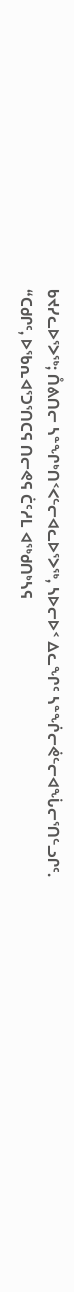ᑲᔪᓯᓚᐅᕐᐳᖅ; ᑍᕕᑎᓕ ᓴᓐᖏᒃᑎᑉᐸᓪᓕᐊᓚᐅᕐᐳᖅ, ᓴᐅᓕᐅᑉ ᐃᓚᖏᑦ ᓴᓐᖐᓕᕚᓪᓕᐊᖔᓕᕐᑎᓪᓗᒋᑦ.
“ᑕᑯᒋᑦ, ᐅᖃᕆᐊᕐᑐᕐᑎᑕᕋ ᑎᓕᕙᕋ ᑖᑦᓱᒪ ᐊᖅᑯᑎᒃᓴᕋ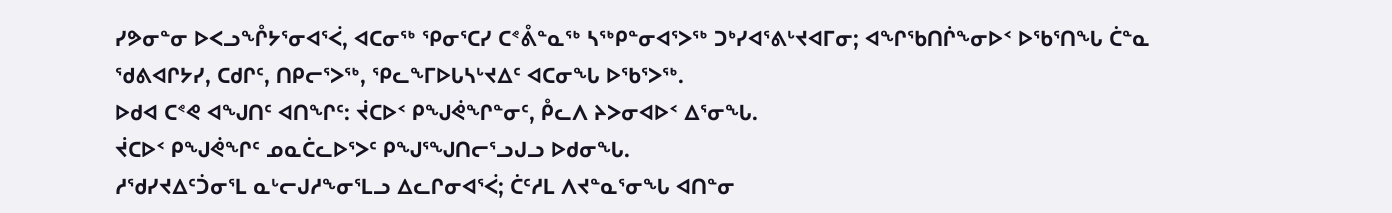ᓯᕗᓂᓐᓂ ᐅᐸᓗᖎᔭᕐᓂᐊᕐᐹ, ᐊᑕᓂᖅ ᕿᓂᕐᑕᓯ ᑕᕝᕔᓐᓇᖅ ᓴᖅᑭᓐᓂᐊᕐᐳᖅ ᑐᒃᓯᐊᕐᕕᒡᔪᐊᒥᓂ; ᐊᖏᖃᑎᒌᖕᓂᐅᑉ ᐅᖃᕐᑎᖓ ᑖᓐᓇ ᖁᕕᐊᒋᔭᓯ, ᑕᑯᒋᑦ, ᑎᑭᓕᕐᐳᖅ, ᕿᓚᖕᒥᐅᒐᓴᒡᔪᐃᑦ ᐊᑕᓂᖓ ᐅᖃᕐᐳᖅ.
ᐅᑯᐊ ᑕᕝᕙ ᐊᖑᑎᑦ ᐊᑎᖏᑦ: ᔫᑕᐅᑉ ᑭᖑᕚᖏᓐᓂᑦ, ᑬᓚᐱ ᔨᐳᓂᐊᐅᑉ ᐃᕐᓂᖓ.
ᔫᑕᐅᑉ ᑭᖑᕚᖏᑦ ᓄᓇᑖᓚᐅᕐᐳᑦ ᑭᖑᕐᖑᑎᓕᕐᓗᒍᓗ ᐅᑯᓂᖓ.
ᓱᖁᓯᔪᐃᑦᑑᓂᕐᒪ ᓇᒡᓕᒍᓱᖕᓂᕐᒪᓗ ᐃᓚᒋᓂᐊᕐᐹ; ᑖᑦᓱᒪ ᐱᔪᓐᓇᕐᓂᖓ ᐊᑎᓐᓂ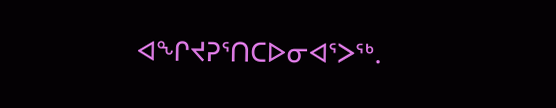ᐊᖏᔪᕈᕐᑎᑕᐅᓂᐊᕐᐳᖅ.